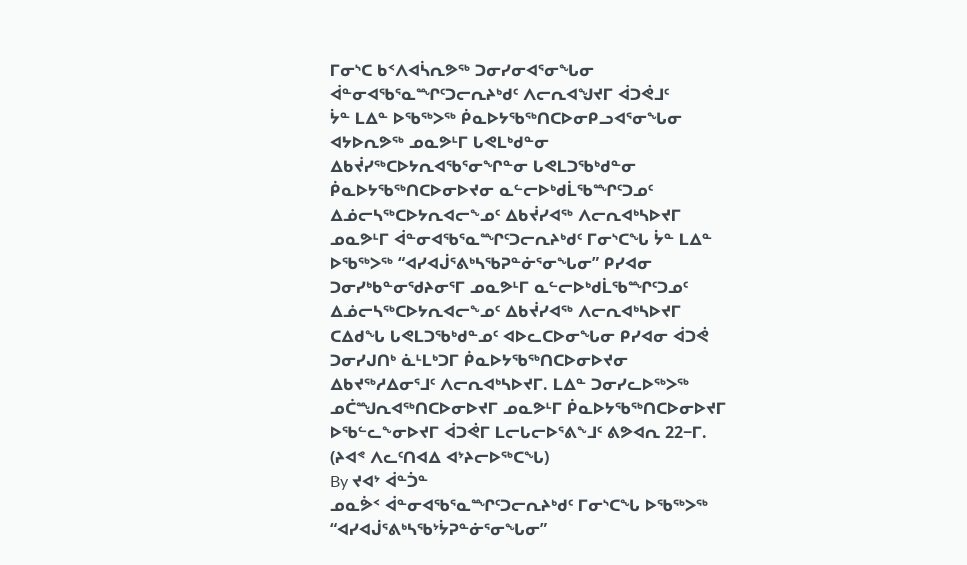ᒥᓂᔅᑕ ᑲᑉᐱᐊᓵᕆᕗᖅ ᑐᓂᓯᓂᐊᕐᓂᖓᓂ ᐋᓐᓂᐊᖃᕐᓇᙱᑦᑐᓕᕆᔨᒃᑯᑦ ᐱᓕᕆᐊᖑᔪᒥ ᐋᑐᕚᒧᑦ
ᔮᓐ ᒪᐃᓐ ᐅᖃᖅᐳᖅ ᑮᓇᐅᔭᖃᖅᑎᑕᐅᓂᑭᓗᐊᕐᓂᖓᓂ ᐊᔭᐅᕆᕗᖅ ᓄᓇᕗᒻᒥ ᒐᕙᒪᒃᑯᓐᓂ ᐃᑲᔫᓯᖅᑕᐅᔭᕆᐊᖃᕐᓂᖏᓐᓂ ᒐᕙᒪᑐᖃᒃᑯᓐᓂ ᑮᓇᐅᔭᖃᖅᑎᑕᐅᓂᐅᔪᓂ ᓇᓪᓕᐅᒃᑯᒫᖃᙱᑦᑐᓄᑦ ᐃᓅᓕᓴᖅᑕᐅᔭᕆᐊᓕᖕᓄᑦ ᐃᑲᔫᓯᐊᖅ ᐱᓕᕆᐊᒃᓴᐅᔪᒥ
ᓄᓇᕗᒻᒥ ᐋᓐᓂᐊᖃᕐᓇᙱᑦᑐᓕᕆᔨᒃᑯᑦ ᒥᓂᔅᑕᖓ ᔮᓐ ᒪᐃᓐ ᐅᖃᖅᐳᖅ “ᐊᓯᐊᒎᕐᕕᒃᓴᖃᕈᓐᓃᕐᓂᖓᓂ” ᑭᓯᐊᓂ ᑐᓂᓯᒃᑲᓐᓂᖁᔨᓂᕐᒥ ᓄᓇᕗᒻᒥ ᓇᓪᓕᐅᒃᑯᒫᖃᙱᑦᑐᓄᑦ ᐃᓅᓕᓴᖅᑕᐅᔭᕆᐊᓕᖕᓄᑦ ᐃᑲᔫᓯᐊᖅ ᐱᓕᕆᐊᒃᓴᐅᔪᒥ ᑕᐃᑯᖓ ᒐᕙᒪᑐᖃᒃᑯᓐᓄᑦ ᐊᐅᓚᑕᐅᓂᖓᓂ ᑭᓯᐊᓂ ᐋᑐᕚ ᑐᓂᓯᒍᑎᒃ ᓈᒻᒪᒃᑐᒥ ᑮᓇᐅᔭᖃᖅᑎᑕᐅᓂᐅᔪᓂ ᐃᑲᔪᖅᓱᐃᓂᕐᒧᑦ ᐱᓕᕆᐊᒃᓴᐅᔪᒥ. ᒪᐃᓐ ᑐᓂᓯᓚᐅᖅᐳᖅ ᓄᑖᙳᕆᐊᖅᑎᑕᐅᓂᐅᔪᒥ ᓄᓇᕗᒻᒥ ᑮᓇᐅᔭᖃᖅᑎᑕᐅᓂᐅᔪᒥ ᐅᖃᓪᓚᖕᓂᐅᔪᒥ ᐋᑐᕚᒥ ᒪᓕᒐᓕᐅᕐᕕᖕᒧᑦ ᕕᕗᐊᕆ 22−ᒥ. (ᔨᐊᕝ ᐱᓚᑦᑎᐊᐃ ᐊᔾᔨᓕᐅᖅᑕᖓ)
By ᔪᐊᔾ ᐋᓐᑑᓐ
ᓄᓇᕘᑉ ᐋᓐᓂᐊᖃᕐᓇᙱᑦᑐᓕᕆᔨᒃᑯᑦ ᒥᓂᔅᑕᖓ ᐅᖃᖅᐳᖅ “ᐊᓯᐊᒎᕐᕕᒃᓴᖃᔾᔮᕈᓐᓃᕐᓂᖓᓂ”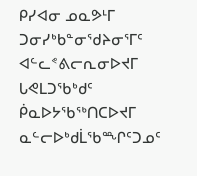ᑭᓯᐊᓂ ᓄᓇᕗᒻᒥ ᑐᓂᓯᒃᑲᓐᓂᖁᔨᓂᕐᒥᑦ ᐊᓪᓚᕝᕕᓕᕆᓂᐅᔪᒥ ᒐᕙᒪᑐᖃᒃᑯᑦ ᑮᓇᐅᔭᖃᖅᑎᑕᐅᔪᒥ ᓇᓪᓕᐅᒃᑯᒫᖃᙱᑦᑐᓄᑦ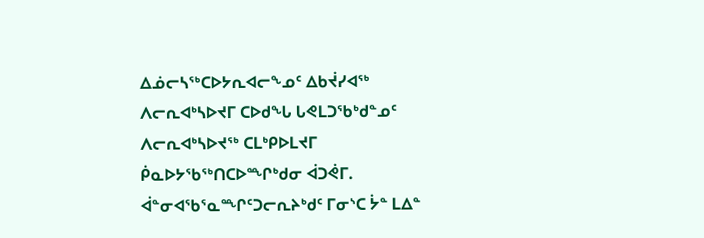ᐃᓅᓕᓴᖅᑕᐅᔭᕆᐊᓕᖕᓄᑦ ᐃᑲᔫᓯᐊᖅ ᐱᓕᕆᐊᒃᓴᐅᔪᒥ ᑕᐅᑯᖓ ᒐᕙᒪᑐᖃᒃᑯᓐᓄᑦ ᐱᓕᕆᐊᒃᓴᐅᔪᖅ ᑕᒪᒃᑭᐅᒪᔪᒥ ᑮᓇᐅᔭᖃᖅᑎᑕᐅᙱᒃᑯᓂ ᐋᑐᕚᒥ.
ᐋᓐᓂᐊᖃᕐᓇᙱᑦᑐᓕᕆᔨᒃᑯᑦ ᒥᓂᔅᑕ ᔮᓐ ᒪᐃᓐ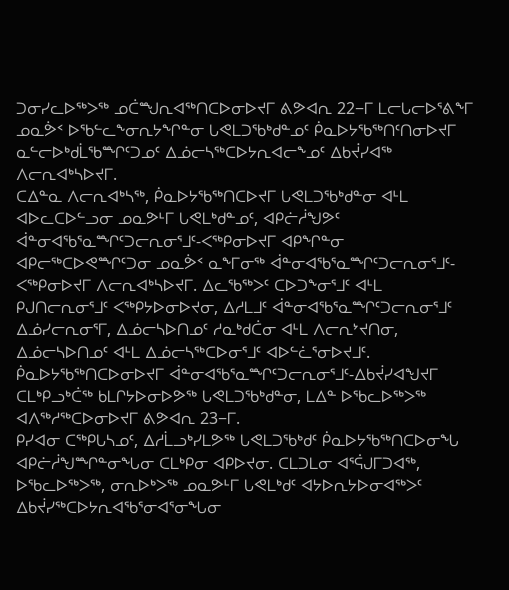ᑐᓂᓯᓚᐅᖅᐳᖅ ᓄᑖᙳᕆᐊᖅᑎᑕᐅᓂᐅᔪᒥ ᕕᕗᐊᕆ 22−ᒥ ᒪᓕᒐᓕᐅᕐᕕᖕᒥ ᓄᓇᕘᑉ ᐅᖃᓪᓚᖕᓂᕆᔭᖏᓐᓂ ᒐᕙᒪᑐᖃᒃᑯᓐᓄᑦ ᑮᓇᐅᔭᖃᖅᑎᑦᑎᓂᐅᔪᒥ ᓇᓪᓕᐅᒃᑯᒫᖃᙱᑦᑐᓄᑦ ᐃᓅᓕᓴᖅᑕᐅᔭᕆᐊᓕᖕᓄᑦ ᐃᑲᔫᓯᐊᖅ ᐱᓕᕆᐊᒃᓴᐅᔪᒥ.
ᑕᐃᓐᓇ ᐱᓕᕆᐊᒃᓴᖅ, ᑮᓇᐅᔭᖃᖅᑎᑕᐅᔪᒥ ᒐᕙᒪᑐᖃᒃᑯᓐᓂ ᐊᒻᒪ ᐊᐅᓚᑕᐅᓪᓗᓂ ᓄᓇᕗᒻᒥ ᒐᕙᒪᒃᑯᓐᓄᑦ, ᐊᑭᓖᓲᖑᕗᑦ ᐋᓐᓂᐊᖃᕐᓇᙱᑦᑐᓕᕆᓂᕐᒧᑦ-ᐸᖅᑭᓂᐅᔪᒥ ᐊᑭᖏᓐᓂ ᐊᑭᓕᖅᑕᐅᕙᙱᑦᑐᓂ ᓄᓇᕘᑉ ᓇᖕᒥᓂᖅ ᐋᓐᓂᐊᖃᕐᓇᙱᑦᑐᓕᕆᓂᕐᒧᑦ-ᐸᖅᑭᓂᐅᔪᒥ ᐱᓕᕆᐊᒃᓴᐅᔪᒥ. ᐃᓚᖃᖅᐳᑦ ᑕᐅᑐᖕᓂᕐᒧᑦ ᐊᒻᒪ ᑭᒍᑎᓕᕆᓂᕐᒧᑦ ᐸᖅᑭᔭᐅᓂᐅᔪᓂ, ᐃᓱᒪᒧᑦ ᐋᓐᓂᐊᖃᕐᓇᙱᑦᑐᓕᕆᓂᕐᒧᑦ ᐃᓅᓯᓕᕆᓂᕐᒥ, ᐃᓅᓕᓴᐅᑎᓄᑦ ᓱᓇᒃᑯᑖᓂ ᐊᒻᒪ ᐱᓕᕆᔾᔪᑎᓂ, ᐃᓅᓕᓴᐅᑎᓄᑦ ᐊᒻᒪ ᐃᓅᓕᓴᖅᑕᐅᓂᕐᒧᑦ ᐊᐅᓪᓛᕐᓂᐅᔪᒧᑦ.
ᑮᓇᐅᔭᖃᖅᑎᑕᐅᓂᐅᔪᒥ ᐋᓐᓂᐊᖃᕐᓇᙱᑦᑐᓕᕆᓂᕐᒧᑦ-ᐃᑲᔫᓯᐊᖑᔪᒥ ᑕᒪᒃᑭᓗᒃᑖᖅ ᑲᒪᒋᔭᐅᓂᐅᕗᖅ ᒐᕙᒪᑐᖃᒃᑯᓐᓂ, ᒪᐃᓐ ᐅᖃᓚᐅᖅᐳᖅ ᐊᐱᖅᓱᖅᑕᐅᓂᐅᔪᒥ ᕕᕗᐊᕆ 23−ᒥ.
ᑭᓯᐊᓂ ᑕᖅᑭᒐᓴᓄᑦ, ᐃᓱᒫᓗᒃᓯᒪᕗᖅ ᒐᕙᒪᑐᖃᒃᑯᑦ ᑮᓇᐅᔭᖃᖅᑎᑕᐅᓂᖓ ᐊᑭᓖᓲᖑᙱᓐᓂᖓᓂ ᑕᒪᒃᑭᓂ ᐊᑭᐅᔪᓂ. ᑕᒪᑐᒪᓂ ᐊᕐᕌᒍᒥᑐᐊᖅ, ᐅᖃᓚᐅᖅᐳᖅ, ᓂᕆᐅᒃᐳᖅ ᓄᓇᕗᒻᒥ ᒐᕙᒪᒃᑯᑦ ᐊᔭᐅᕆᔭᐅᓂᐊᖅᐳᑦ ᐃᑲᔫᓯᖅᑕᐅᔭᕆᐊᖃᕐᓂᐊᕐᓂᖓᓂ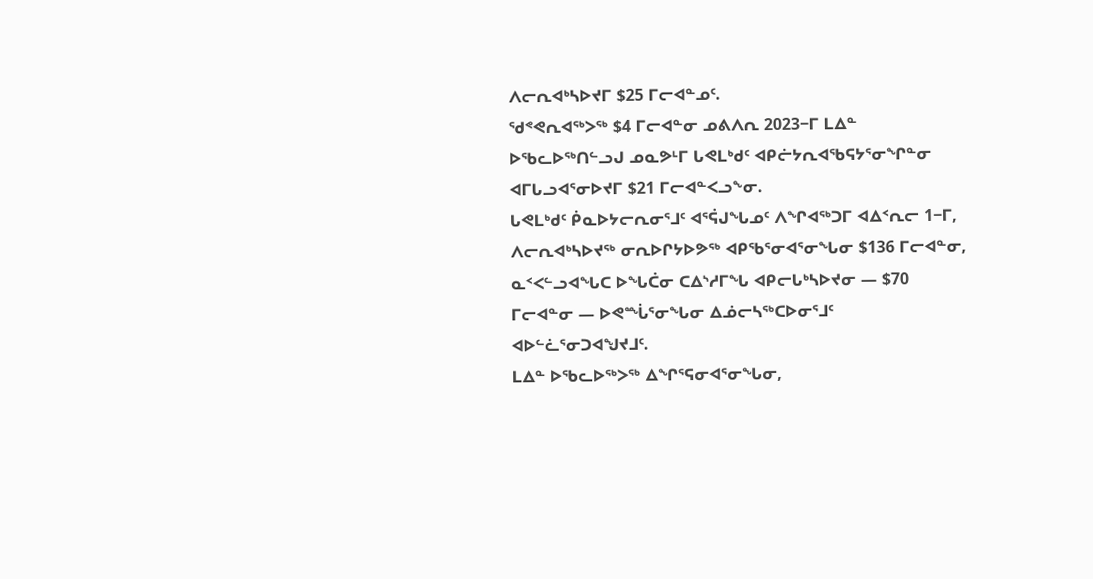ᐱᓕᕆᐊᒃᓴᐅᔪᒥ $25 ᒥᓕᐊᓐᓄᑦ.
ᖁᕝᕙᕆᐊᖅᐳᖅ $4 ᒥᓕᐊᓐᓂ ᓄᕕᐱᕆ 2023−ᒥ ᒪᐃᓐ ᐅᖃᓚᐅᖅᑎᓪᓗᒍ ᓄᓇᕗᒻᒥ ᒐᕙᒪᒃᑯᑦ ᐊᑭᓖᔭᕆᐊᖃᕋᔭᕐᓂᖏᓐᓂ ᐊᒥᒐᓗᐊᕐᓂᐅᔪᒥ $21 ᒥᓕᐊᓐᐸᓗᖕᓂ.
ᒐᕙᒪᒃᑯᑦ ᑮᓇᐅᔭᓕᕆᓂᕐᒧᑦ ᐊᕐᕌᒍᖓᓄᑦ ᐱᖏᐊᖅᑐᒥ ᐊᐃᑉᕆᓕ 1−ᒥ, ᐱᓕᕆᐊᒃᓴᐅᔪᖅ ᓂᕆᐅᒋᔭᐅᕗᖅ ᐊᑭᖃᕐᓂᐊᕐᓂᖓᓂ $136 ᒥᓕᐊᓐᓂ, ᓇᑉᐸᓪᓗᐊᖓᑕ ᐅᖓᑖᓂ ᑕᐃᔅᓱᒥᖓ ᐊᑭᓕᒐᒃᓴᐅᔪᓂ — $70 ᒥᓕᐊᓐᓂ — ᐅᕙᙶᕐᓂᖓᓂ ᐃᓅᓕᓴᖅᑕᐅᓂᕐᒧᑦ ᐊᐅᓪᓛᕐᓂᑐᐊᖑᔪᒧᑦ.
ᒪᐃᓐ ᐅᖃᓚᐅᖅᐳᖅ ᐃᖏᕐᕋᓂᐊᕐᓂᖓᓂ,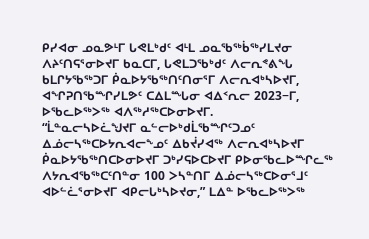ᑭᓯᐊᓂ ᓄᓇᕗᒻᒥ ᒐᕙᒪᒃᑯᑦ ᐊᒻᒪ ᓄᓇᖃᖅᑳᖅᓯᒪᔪᓂ ᐱᔨᑦᑎᕋᕐᓂᐅᔪᒥ ᑲᓇᑕᒥ, ᒐᕙᒪᑐᖃᒃᑯᑦ ᐱᓕᕆᕝᕕᖓ ᑲᒪᒋᔭᖃᖅᑐᒥ ᑮᓇᐅᔭᖃᖅᑎᑦᑎᓂᕐᒥ ᐱᓕᕆᐊᒃᓴᐅᔪᒥ, ᐊᖏᕈᑎᖃᙱᓯᒪᕗᑦ ᑕᐃᒪᙵᓂ ᐊᐃᑉᕆᓕ 2023−ᒥ, ᐅᖃᓚᐅᖅᐳᖅ ᐊᐱᖅᓱᖅᑕᐅᓂᐅᔪᒥ.
“ᒫᓐᓇᓕᓴᐅᓛᖑᔪᒥ ᓇᓪᓕᐅᒃᑯᒫᖃᙱᑦᑐᓄᑦ ᐃᓅᓕᓴᖅᑕᐅᔭᕆᐊᓕᖕᓄᑦ ᐃᑲᔫᓯᐊᖅ ᐱᓕᕆᐊᒃᓴᐅᔪᒥ ᑮᓇᐅᔭᖃᖅᑎᑕᐅᓂᐅᔪᒥ ᑐᒃᓯᕋᐅᑕᐅᔪᒥ ᑭᐅᓂᖃᓚᐅᙱᓚᖅ ᐱᔭᕆᐊᖃᖅᑕᑦᑎᓐᓂ 100 ᐳᓴᓐᑎᒥ ᐃᓅᓕᓴᖅᑕᐅᓂᕐᒧᑦ ᐊᐅᓪᓛᕐᓂᐅᔪᒥ ᐊᑭᓕᒐᒃᓴᐅᔪᓂ,” ᒪᐃᓐ ᐅᖃᓚᐅᖅᐳᖅ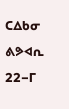ᑕᐃᑲᓂ ᕕᕗᐊᕆ 22−ᒥ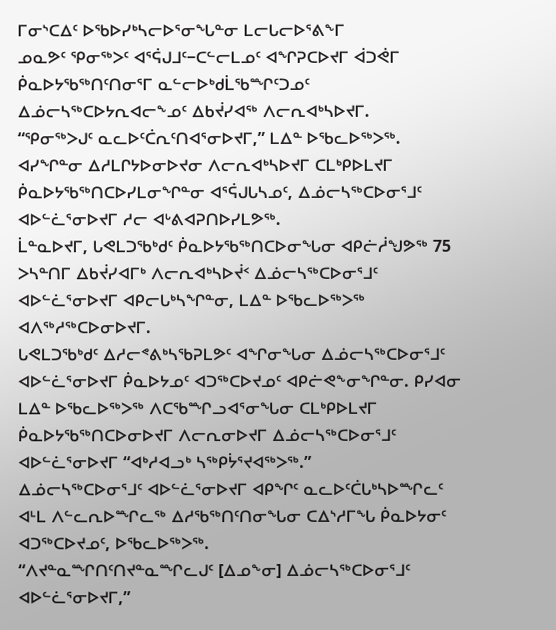ᒥᓂᔅᑕᐃᑦ ᐅᖃᐅᓯᒃᓴᓕᐅᕐᓂᖓᓐᓂ ᒪᓕᒐᓕᐅᕐᕕᖕᒥ
ᓄᓇᕗᑦ ᕿᓂᖅᐳᑦ ᐊᕐᕌᒍᒧᑦ−ᑕᓪᓕᒪᓄᑦ ᐊᖏᕈᑕᐅᔪᒥ ᐋᑐᕚᒥ ᑮᓇᐅᔭᖃᖅᑎᑦᑎᓂᕐᒥ ᓇᓪᓕᐅᒃᑯᒫᖃᙱᑦᑐᓄᑦ ᐃᓅᓕᓴᖅᑕᐅᔭᕆᐊᓕᖕᓄᑦ ᐃᑲᔫᓯᐊᖅ ᐱᓕᕆᐊᒃᓴᐅᔪᒥ.
“ᕿᓂᖅᐳᒍᑦ ᓇᓚᐅᑦᑖᕆᑦᑎᐊᕐᓂᐅᔪᒥ,” ᒪᐃᓐ ᐅᖃᓚᐅᖅᐳᖅ.
ᐊᓯᖏᓐᓂ ᐃᓱᒪᒋᔭᐅᓂᐅᔪᓂ ᐱᓕᕆᐊᒃᓴᐅᔪᒥ ᑕᒪᒃᑭᐅᒪᔪᒥ ᑮᓇᐅᔭᖃᖅᑎᑕᐅᓯᒪᓂᖏᓐᓂ ᐊᕐᕌᒍᒐᓴᓄᑦ, ᐃᓅᓕᓴᖅᑕᐅᓂᕐᒧᑦ ᐊᐅᓪᓛᕐᓂᐅᔪᒥ ᓱᓕ ᐊᒡᕕᐊᕈᑎᐅᓯᒪᕗᖅ.
ᒫᓐᓇᐅᔪᒥ, ᒐᕙᒪᑐᖃᒃᑯᑦ ᑮᓇᐅᔭᖃᖅᑎᑕᐅᓂᖓᓂ ᐊᑭᓖᓲᖑᕗᖅ 75 ᐳᓴᓐᑎᒥ ᐃᑲᔫᓯᐊᒥᒃ ᐱᓕᕆᐊᒃᓴᐅᔫᑉ ᐃᓅᓕᓴᖅᑕᐅᓂᕐᒧᑦ ᐊᐅᓪᓛᕐᓂᐅᔪᒥ ᐊᑭᓕᒐᒃᓴᖏᓐᓂ, ᒪᐃᓐ ᐅᖃᓚᐅᖅᐳᖅ ᐊᐱᖅᓱᖅᑕᐅᓂᐅᔪᒥ.
ᒐᕙᒪᑐᖃᒃᑯᑦ ᐃᓱᓕᕝᕕᒃᓴᖃᕈᒪᕗᑦ ᐊᖏᓂᖓᓂ ᐃᓅᓕᓴᖅᑕᐅᓂᕐᒧᑦ ᐊᐅᓪᓛᕐᓂᐅᔪᒥ ᑮᓇᐅᔭᓄᑦ ᐊᑐᖅᑕᐅᔪᓄᑦ ᐊᑭᓖᕙᖕᓂᖏᓐᓂ. ᑭᓯᐊᓂ ᒪᐃᓐ ᐅᖃᓚᐅᖅᐳᖅ ᐱᑕᖃᙱᓗᐊᕐᓂᖓᓂ ᑕᒪᒃᑭᐅᒪᔪᒥ ᑮᓇᐅᔭᖃᖅᑎᑕᐅᓂᐅᔪᒥ ᐱᓕᕆᓂᐅᔪᒥ ᐃᓅᓕᓴᖅᑕᐅᓂᕐᒧᑦ ᐊᐅᓪᓛᕐᓂᐅᔪᒥ “ᐊᒃᓱᐊᓗᒃ ᓴᖅᑭᔮᕐᔪᐊᖅᐳᖅ.”
ᐃᓅᓕᓴᖅᑕᐅᓂᕐᒧᑦ ᐊᐅᓪᓛᕐᓂᐅᔪᒥ ᐊᑭᖏᑦ ᓇᓚᐅᑦᑖᒐᒃᓴᐅᙱᓚᑦ ᐊᒻᒪ ᐱᓪᓚᕆᐅᙱᓚᖅ ᐃᓱᖃᖅᑎᑦᑎᓂᖓᓂ ᑕᐃᔅᓱᒥᖓ ᑮᓇᐅᔭᓂᑦ ᐊᑐᖅᑕᐅᔪᓄᑦ, ᐅᖃᓚᐅᖅᐳᖅ.
“ᐱᔪᓐᓇᙱᑎᑦᑎᔪᓐᓇᙱᓚᒍᑦ [ᐃᓄᖕᓂ] ᐃᓅᓕᓴᖅᑕᐅᓂᕐᒧᑦ ᐊᐅᓪᓛᕐᓂᐅᔪᒥ,”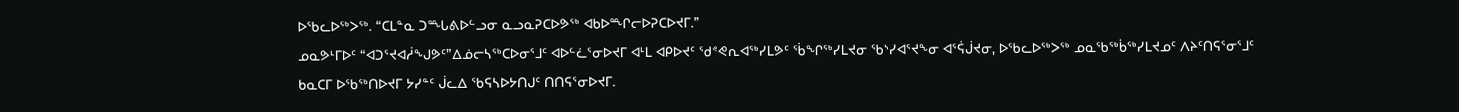ᐅᖃᓚᐅᖅᐳᖅ. “ᑕᒪᓐᓇ ᑐᙵᕕᐅᓪᓗᓂ ᓇᓗᓇᕈᑕᐅᕗᖅ ᐊᑲᐅᙱᓕᐅᕈᑕᐅᔪᒥ.”
ᓄᓇᕗᒻᒥᐅᑦ “ᐊᑐᕐᔪᐊᓲᖑᕗᑦ”ᐃᓅᓕᓴᖅᑕᐅᓂᕐᒧᑦ ᐊᐅᓪᓛᕐᓂᐅᔪᒥ ᐊᒻᒪ ᐊᑭᐅᔪᑦ ᖁᕝᕙᕆᐊᖅᓯᒪᕗᑦ ᖄᖏᖅᓯᒪᔪᓂ ᖃᔅᓯᐊᕐᔪᖕᓂ ᐊᕐᕌᒎᔪᓂ, ᐅᖃᓚᐅᖅᐳᖅ ᓄᓇᖃᖅᑳᖅᓯᒪᔪᓄᑦ ᐱᔨᑦᑎᕋᕐᓂᕐᒧᑦ ᑲᓇᑕᒥ ᐅᖃᖅᑎᐅᔪᒥ ᔭᓯᓐᑦ ᒎᓚᐃ ᖃᕋᓴᐅᔭᑎᒍᑦ ᑎᑎᕋᕐᓂᐅᔪᒥ.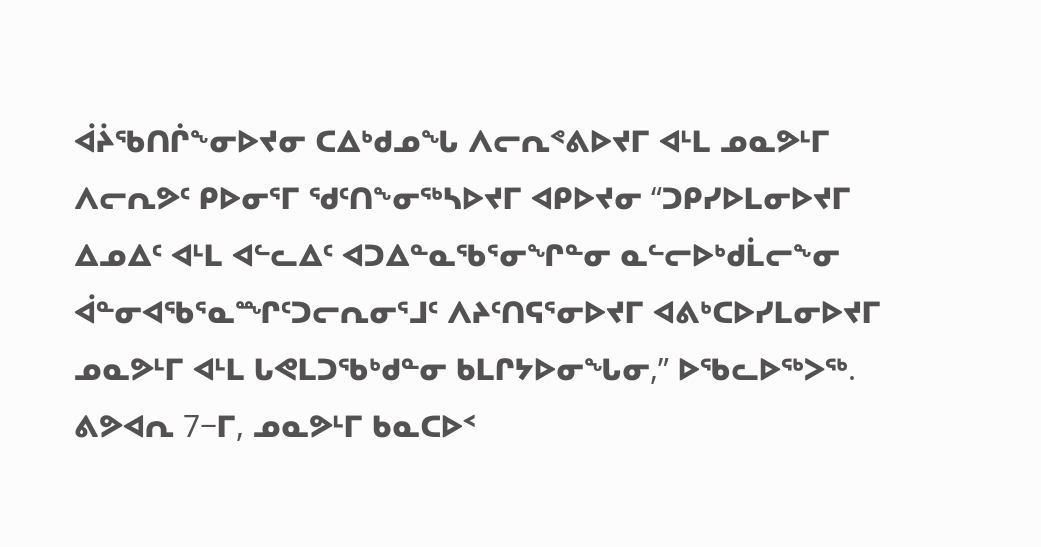ᐋᔩᖃᑎᒌᖕᓂᐅᔪᓂ ᑕᐃᒃᑯᓄᖓ ᐱᓕᕆᕝᕕᐅᔪᒥ ᐊᒻᒪ ᓄᓇᕗᒻᒥ ᐱᓕᕆᕗᑦ ᑭᐅᓂᕐᒥ ᖁᑦᑎᖕᓂᖅᓴᐅᔪᒥ ᐊᑭᐅᔪᓂ “ᑐᑭᓯᐅᒪᓂᐅᔪᒥ ᐃᓄᐃᑦ ᐊᒻᒪ ᐊᓪᓚᐃᑦ ᐊᑐᐃᓐᓇᖃᕐᓂᖏᓐᓂ ᓇᓪᓕᐅᒃᑯᒫᓕᖕᓂ ᐋᓐᓂᐊᖃᕐᓇᙱᑦᑐᓕᕆᓂᕐᒧᑦ ᐱᔨᑦᑎᕋᕐᓂᐅᔪᒥ ᐊᕕᒃᑕᐅᓯᒪᓂᐅᔪᒥ ᓄᓇᕗᒻᒥ ᐊᒻᒪ ᒐᕙᒪᑐᖃᒃᑯᓐᓂ ᑲᒪᒋᔭᐅᓂᖓᓂ,” ᐅᖃᓚᐅᖅᐳᖅ.
ᕕᕗᐊᕆ 7−ᒥ, ᓄᓇᕗᒻᒥ ᑲᓇᑕᐅᑉ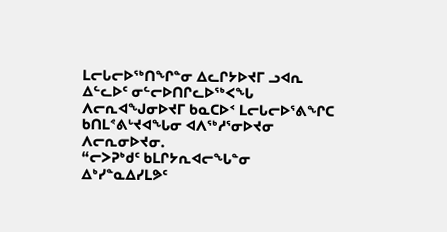ᒪᓕᒐᓕᐅᖅᑎᖏᓐᓂ ᐃᓚᒋᔭᐅᔪᒥ ᓗᐊᕆ ᐃᓪᓚᐅᑦ ᓂᓪᓕᐅᑎᒋᓚᐅᖅᐸᖓ ᐱᓕᕆᐊᖑᓂᐅᔪᒥ ᑲᓇᑕᐅᑉ ᒪᓕᒐᓕᐅᕐᕕᖏᑕ ᑲᑎᒪᕝᕕᒡᔪᐊᖓᓂ ᐊᐱᖅᓱᕐᓂᐅᔪᓂ ᐱᓕᕆᓂᐅᔪᓂ.
“ᓕᐳᕈᒃᑯᑦ ᑲᒪᒋᔭᕆᐊᓕᖓᓐᓂ ᐃᒃᓯᓐᓇᐃᓯᒪᕗᑦ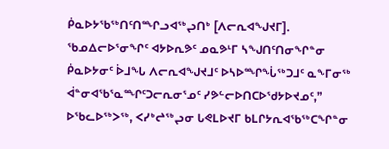ᑮᓇᐅᔭᖃᖅᑎᑦᑎᙱᓗᐊᖅᖢᑎᒃ [ᐱᓕᕆᐊᖑᔪᒥ]. ᖃᓄᐃᓕᐅᕐᓂᖏᑦ ᐊᔭᐅᕆᕗᑦ ᓄᓇᕗᒻᒥ ᓴᖑᑎᑦᑎᓂᖏᓐᓂ ᑮᓇᐅᔭᓂᑦ ᐆᒧᖓ ᐱᓕᕆᐊᖑᔪᒧᑦ ᐅᓴᐅᙱᖔᖅᑐᒧᑦ ᓇᖕᒥᓂᖅ ᐋᓐᓂᐊᖃᕐᓇᙱᑦᑐᓕᕆᓂᕐᓄᑦ ᓯᕗᓪᓕᐅᑎᑕᐅᖁᔭᐅᔪᓄᑦ,” ᐅᖃᓚᐅᖅᐳᖅ, ᐸᓯᒃᖠᖅᖢᓂ ᒐᕙᒪᐅᔪᒥ ᑲᒪᒋᔭᕆᐊᖃᖅᑕᖏᓐᓂ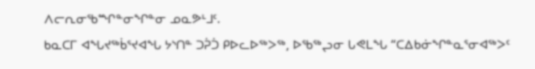ᐱᓕᕆᓂᖃᙱᓐᓂᖏᓐᓂ ᓄᓇᕗᒻᒧᑦ.
ᑲᓇᑕᒥ ᐊᖓᔪᖅᑳᕐᔪᐊᖓ ᔭᔅᑎᓐ ᑐᕉᑑ ᑭᐅᓚᐅᖅᐳᖅ, ᐅᖃᖅᖢᓂ ᒐᕙᒪᖓ “ᑕᐃᑲᓃᖏᓐᓇᕐᓂᐊᖅᐳᑦ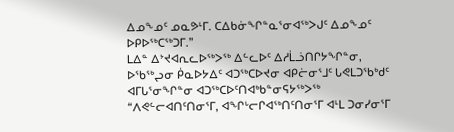ᐃᓄᖕᓄᑦ ᓄᓇᕗᒻᒥ. ᑕᐃᑲᓃᖏᓐᓇᕐᓂᐊᖅᐳᒍᑦ ᐃᓄᖕᓄᑦ ᐅᑭᐅᖅᑕᖅᑐᒥ.”
ᒪᐃᓐ ᐃᔾᔪᐊᕆᓚᐅᖅᐳᖅ ᐃᓪᓚᐅᑦ ᐃᓱᒫᓘᑎᒋᔭᖏᓐᓂ, ᐅᖃᖅᖢᓂ ᑮᓇᐅᔭᐃᑦ ᐊᑐᖅᑕᐅᔪᓂ ᐊᑭᓖᓂᕐᒧᑦ ᒐᕙᒪᑐᖃᒃᑯᑦ ᐊᒥᒐᕐᓂᖏᓐᓂ ᐊᑐᖅᑕᐅᑦᑎᐊᒃᑲᓐᓂᕋᔭᖅᐳᖅ “ᐱᕙᓪᓕᐊᑎᑦᑎᓂᕐᒥ, ᐊᖏᒡᓕᒋᐊᖅᑎᑦᑎᓂᕐᒥ ᐊᒻᒪ ᑐᓂᓯᓂᕐᒥ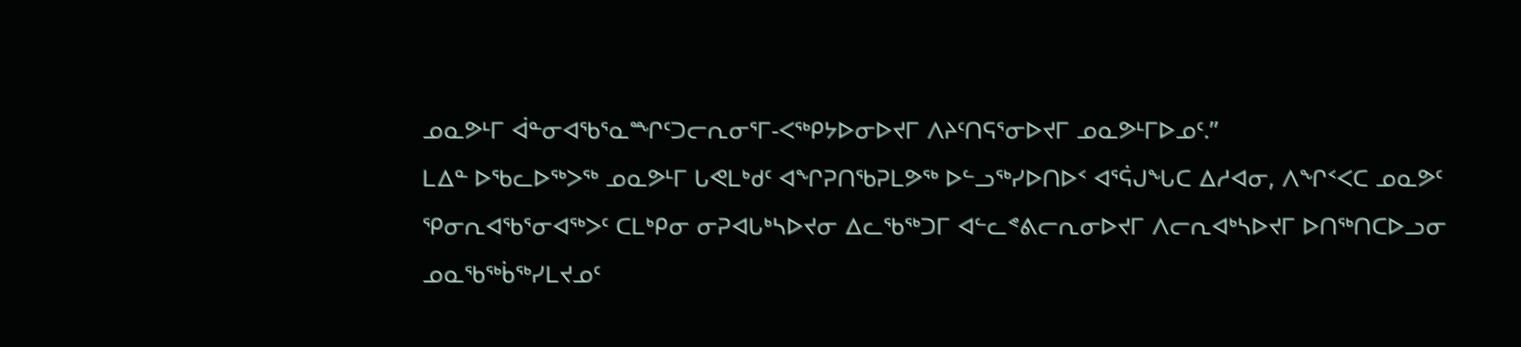ᓄᓇᕗᒻᒥ ᐋᓐᓂᐊᖃᕐᓇᙱᑦᑐᓕᕆᓂᕐᒥ-ᐸᖅᑭᔭᐅᓂᐅᔪᒥ ᐱᔨᑦᑎᕋᕐᓂᐅᔪᒥ ᓄᓇᕗᒻᒥᐅᓄᑦ.”
ᒪᐃᓐ ᐅᖃᓚᐅᖅᐳᖅ ᓄᓇᕗᒻᒥ ᒐᕙᒪᒃᑯᑦ ᐊᖏᕈᑎᖃᕈᒪᕗᖅ ᐅᓪᓗᖅᓯᐅᑎᐅᑉ ᐊᕐᕌᒍᖓᑕ ᐃᓱᐊᓂ, ᐱᖏᑉᐸᑕ ᓄᓇᕗᑦ ᕿᓂᕆᐊᖃᕐᓂᐊᖅᐳᑦ ᑕᒪᒃᑭᓂ ᓂᕈᐊᒐᒃᓴᐅᔪᓂ ᐃᓚᖃᖅᑐᒥ ᐊᓪᓚᕝᕕᓕᕆᓂᐅᔪᒥ ᐱᓕᕆᐊᒃᓴᐅᔪᒥ ᐅᑎᖅᑎᑕᐅᓗᓂ ᓄᓇᖃᖅᑳᖅᓯᒪᔪᓄᑦ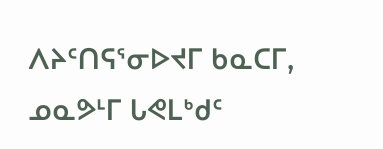ᐱᔨᑦᑎᕋᕐᓂᐅᔪᒥ ᑲᓇᑕᒥ, ᓄᓇᕗᒻᒥ ᒐᕙᒪᒃᑯᑦ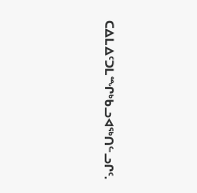ᑕᐃᒪᐃᑦᑐᒪᙱᒃᑲᓗᐊᖅᑎᓪᓗᒋᑦ.